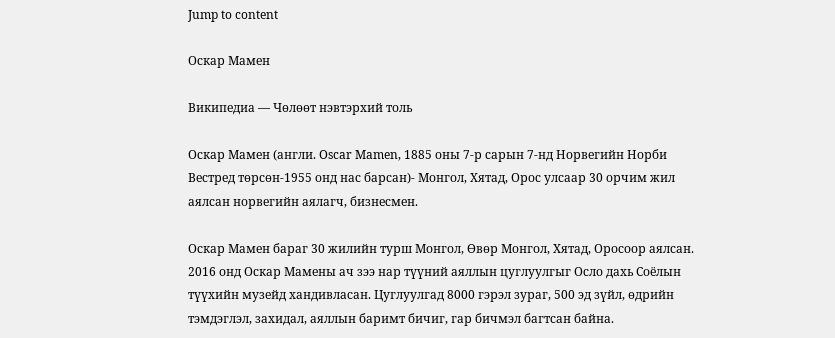Jump to content

Оскар Мамен

Википедиа — Чөлөөт нэвтэрхий толь

Оскар Мамен (англи. Oscar Mamen, 1885 оны 7-р сарын 7-нд Норвегийн Норби Вестред төрсөн-1955 онд нас барсан)- Монгол, Хятад, Орос улсаар 30 орчим жил аялсан норвегийн аялагч, бизнесмен.

Оскар Мамен бараг 30 жилийн турш Монгол, Өвөр Монгол, Хятад, Оросоор аялсан. 2016 онд Оскар Мамены ач зээ нар түүний аяллын цуглуулгыг Осло дахь Соёлын түүхийн музейд хандивласан. Цуглуулгад 8000 гэрэл зураг, 500 эд зүйл, өдрийн тэмдэглэл, захидал, аяллын баримт бичиг, гар бичмэл багтсан байна.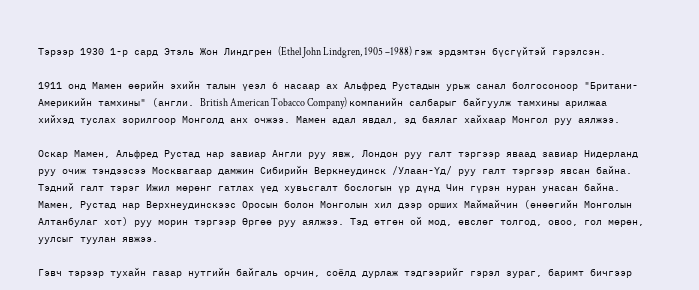Тэрээр 1930 1-р сард Этэль Жон Линдгрен (Ethel John Lindgren, 1905 –1988) гэж эрдэмтэн бүсгүйтэй гэрэлсэн.

1911 онд Мамен өөрийн эхийн талын үеэл 6 насаар ах Альфред Рустадын урьж санал болгосоноор "Британи-Америкийн тамхины" (англи. British American Tobacco Company) компанийн салбарыг байгуулж тамхины арилжаа хийхэд туслах зорилгоор Монголд анх очжээ. Мамен адал явдал, эд баялаг хайхаар Монгол руу аялжээ.

Оскар Мамен, Альфред Рустад нар завиар Англи руу явж, Лондон руу галт тэргээр яваад завиар Нидерланд руу очиж тэндээсээ Москвагаар дамжин Сибирийн Веркнеудинск /Улаан-Үд/ руу галт тэргээр явсан байна. Тэдний галт тэрэг Ижил мөрөнг гатлах үед хувьсгалт бослогын үр дүнд Чин гүрэн нуран унасан байна. Мамен, Рустад нар Верхнеудинскээс Оросын болон Монголын хил дээр орших Маймайчин (өнөөгийн Монголын Алтанбулаг хот) руу морин тэргээр Өргөө руу аялжээ. Тэд өтгөн ой мод, өвслөг толгод, овоо, гол мөрөн, уулсыг туулан явжээ.

Гэвч тэрээр тухайн газар нутгийн байгаль орчин, соёлд дурлаж тэдгээрийг гэрэл зураг, баримт бичгээр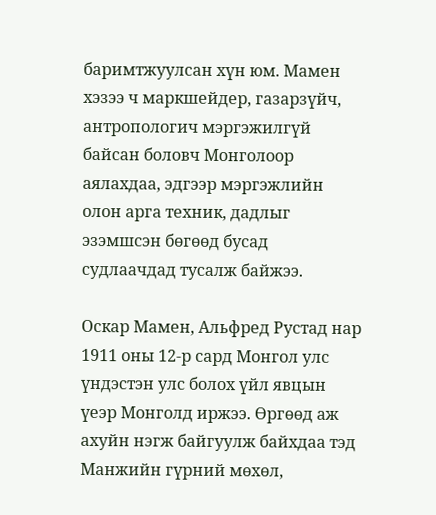баримтжуулсан хүн юм. Мамен хэзээ ч маркшейдер, газарзүйч, антропологич мэргэжилгүй байсан боловч Монголоор аялахдаа, эдгээр мэргэжлийн олон арга техник, дадлыг эзэмшсэн бөгөөд бусад судлаачдад тусалж байжээ.

Оскар Мамен, Альфред Рустад нар 1911 оны 12-р сард Монгол улс үндэстэн улс болох үйл явцын үеэр Монголд иржээ. Өргөөд аж ахуйн нэгж байгуулж байхдаа тэд Манжийн гүрний мөхөл,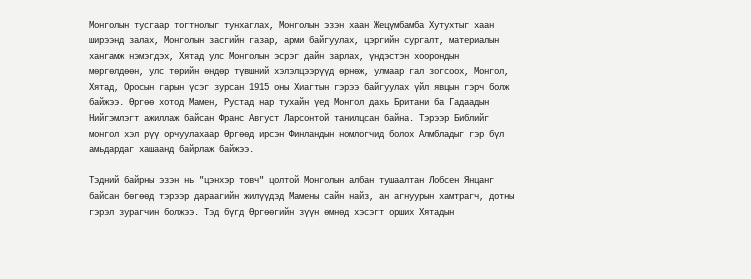Монголын тусгаар тогтнолыг тунхаглах, Монголын эзэн хаан Жецүмбамба Хутухтыг хаан ширээнд залах, Монголын засгийн газар, арми байгуулах, цэргийн сургалт, материалын хангамж нэмэгдэх, Хятад улс Монголын эсрэг дайн зарлах, үндэстэн хоорондын мөргөлдөөн, улс төрийн өндөр түвшний хэлэлцээрүүд өрнөж, улмаар гал зогсоох, Монгол, Хятад, Оросын гарын үсэг зурсан 1915 оны Хиагтын гэрээ байгуулах үйл явцын гэрч болж байжээ. Өргөө хотод Мамен, Рустад нар тухайн үед Монгол дахь Британи ба Гадаадын Нийгэмлэгт ажиллаж байсан Франс Август Ларсонтой танилцсан байна. Тэрээр Библийг монгол хэл рүү орчуулахаар Өргөөд ирсэн Финландын номлогчид болох Алмбладыг гэр бүл амьдардаг хашаанд байрлаж байжээ.

Тэдний байрны эзэн нь "цэнхэр товч" цолтой Монголын албан тушаалтан Лобсен Янцанг байсан бөгөөд тэрээр дараагийн жилүүдэд Мамены сайн найз, ан агнуурын хамтрагч, дотны гэрэл зурагчин болжээ. Тэд бүгд Өргөөгийн зүүн өмнөд хэсэгт орших Хятадын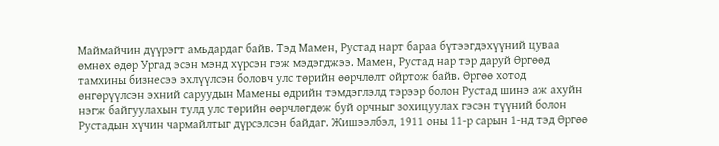Маймайчин дүүрэгт амьдардаг байв. Тэд Мамен, Рустад нарт бараа бүтээгдэхүүний цуваа өмнөх өдөр Ургад эсэн мэнд хүрсэн гэж мэдэгджээ. Мамен, Рустад нар тэр даруй Өргөөд тамхины бизнесээ эхлүүлсэн боловч улс төрийн өөрчлөлт ойртож байв. Өргөө хотод өнгөрүүлсэн эхний саруудын Мамены өдрийн тэмдэглэлд тэрээр болон Рустад шинэ аж ахуйн нэгж байгуулахын тулд улс төрийн өөрчлөгдөж буй орчныг зохицуулах гэсэн түүний болон Рустадын хүчин чармайлтыг дүрсэлсэн байдаг. Жишээлбэл, 1911 оны 11-р сарын 1-нд тэд Өргөө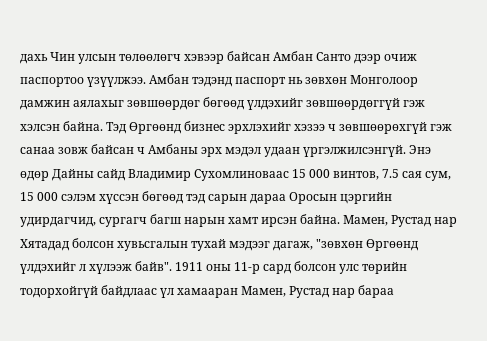дахь Чин улсын төлөөлөгч хэвээр байсан Амбан Санто дээр очиж паспортоо үзүүлжээ. Амбан тэдэнд паспорт нь зөвхөн Монголоор дамжин аялахыг зөвшөөрдөг бөгөөд үлдэхийг зөвшөөрдөггүй гэж хэлсэн байна. Тэд Өргөөнд бизнес эрхлэхийг хэзээ ч зөвшөөрөхгүй гэж санаа зовж байсан ч Амбаны эрх мэдэл удаан үргэлжилсэнгүй. Энэ өдөр Дайны сайд Владимир Сухомлиноваас 15 000 винтов, 7.5 сая сум, 15 000 сэлэм хүссэн бөгөөд тэд сарын дараа Оросын цэргийн удирдагчид, сургагч багш нарын хамт ирсэн байна. Мамен, Рустад нар Хятадад болсон хувьсгалын тухай мэдээг дагаж, "зөвхөн Өргөөнд үлдэхийг л хүлээж байв". 1911 оны 11-р сард болсон улс төрийн тодорхойгүй байдлаас үл хамааран Мамен, Рустад нар бараа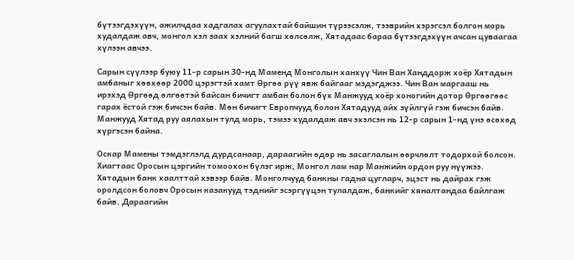бүтээгдэхүүн, ажилчдаа хадгалах агуулахтай байшин түрээсэлж, тээврийн хэрэгсэл болгон морь худалдаж авч, монгол хэл заах хэлний багш хөлсөлж, Хятадаас бараа бүтээгдэхүүн ачсан цуваагаа хүлээн авчээ.

Сарын сүүлээр буюу 11-р сарын 30-нд Маменд Монголын ханхүү Чин Ван Ханддорж хоёр Хятадын амбаныг хөөхөөр 2000 цэрэгтэй хамт Өргөө рүү явж байгааг мэдэгджээ. Чин Ван маргааш нь ирэхэд Өргөөд өлгөөтэй байсан бичигт амбан болон бүх Манжууд хоёр хоногийн дотор Өргөөгөөс гарах ёстой гэж бичсэн байв. Мөн бичигт Европчууд болон Хятадууд айх зүйлгүй гэж бичсэн байв. Манжууд Хятад руу аялахын тулд морь, тэмээ худалдаж авч эхэлсэн нь 12-р сарын 1-нд үнэ өсөхөд хүргэсэн байна.

Оскар Мамены тэмдэглэлд дурдсанаар, дараагийн өдөр нь засаглалын өөрчлөлт тодорхой болсон. Хиагтаас Оросын цэргийн томоохон бүлэг ирж, Монгол лам нар Манжийн ордон руу нүүжээ. Хятадын банк хаалттай хэвээр байв. Монголчууд банкны гадна цугларч, эцэст нь дайрах гэж оролдсон боловч Оросын казакууд тэднийг эсэргүүцэн тулалдаж, банкийг хяналтандаа байлгаж байв. Дараагийн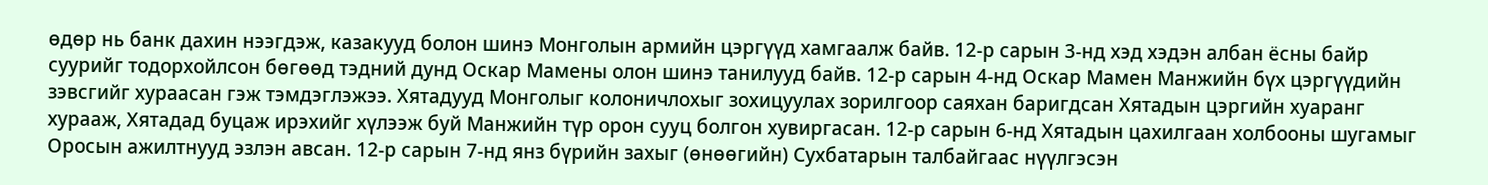өдөр нь банк дахин нээгдэж, казакууд болон шинэ Монголын армийн цэргүүд хамгаалж байв. 12-р сарын 3-нд хэд хэдэн албан ёсны байр суурийг тодорхойлсон бөгөөд тэдний дунд Оскар Мамены олон шинэ танилууд байв. 12-р сарын 4-нд Оскар Мамен Манжийн бүх цэргүүдийн зэвсгийг хураасан гэж тэмдэглэжээ. Хятадууд Монголыг колоничлохыг зохицуулах зорилгоор саяхан баригдсан Хятадын цэргийн хуаранг хурааж, Хятадад буцаж ирэхийг хүлээж буй Манжийн түр орон сууц болгон хувиргасан. 12-р сарын 6-нд Хятадын цахилгаан холбооны шугамыг Оросын ажилтнууд эзлэн авсан. 12-р сарын 7-нд янз бүрийн захыг (өнөөгийн) Сухбатарын талбайгаас нүүлгэсэн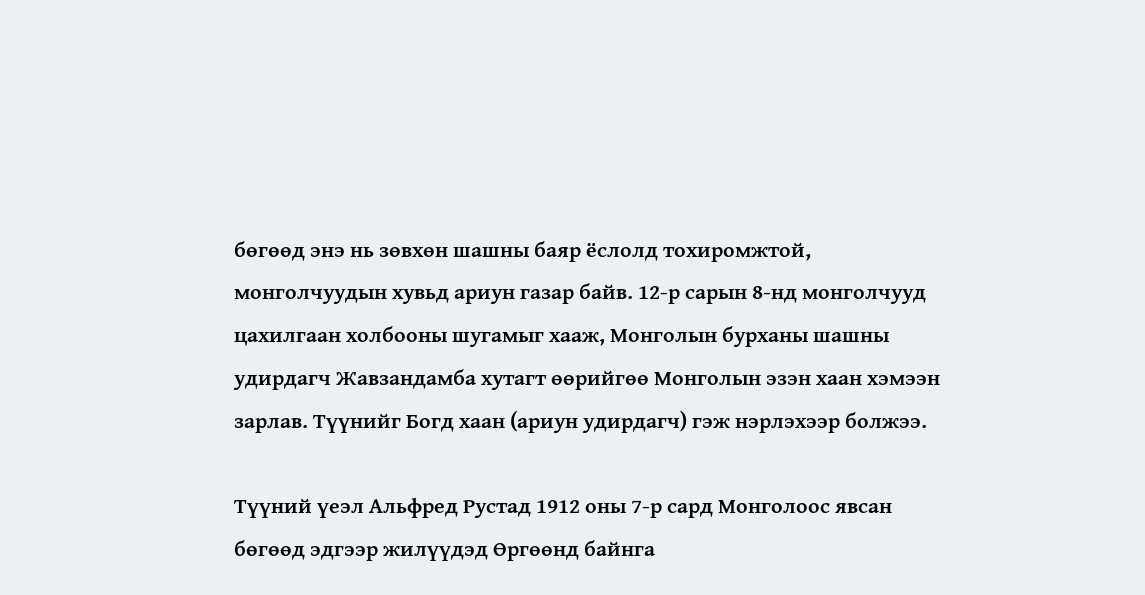бөгөөд энэ нь зөвхөн шашны баяр ёслолд тохиромжтой, монголчуудын хувьд ариун газар байв. 12-р сарын 8-нд монголчууд цахилгаан холбооны шугамыг хааж, Монголын бурханы шашны удирдагч Жавзандамба хутагт өөрийгөө Монголын эзэн хаан хэмээн зарлав. Түүнийг Богд хаан (ариун удирдагч) гэж нэрлэхээр болжээ.

Түүний үеэл Альфред Рустад 1912 оны 7-р сард Монголоос явсан бөгөөд эдгээр жилүүдэд Өргөөнд байнга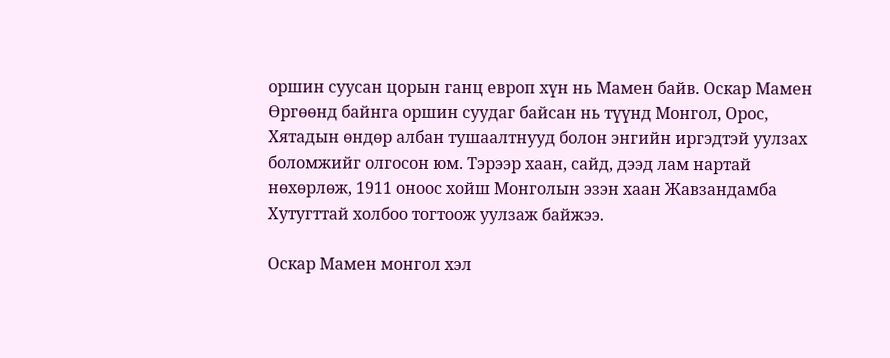оршин суусан цорын ганц европ хүн нь Мамен байв. Оскар Мамен Өргөөнд байнга оршин суудаг байсан нь түүнд Монгол, Орос, Хятадын өндөр албан тушаалтнууд болон энгийн иргэдтэй уулзах боломжийг олгосон юм. Тэрээр хаан, сайд, дээд лам нартай нөхөрлөж, 1911 оноос хойш Монголын эзэн хаан Жавзандамба Хутугттай холбоо тогтоож уулзаж байжээ.

Оскар Мамен монгол хэл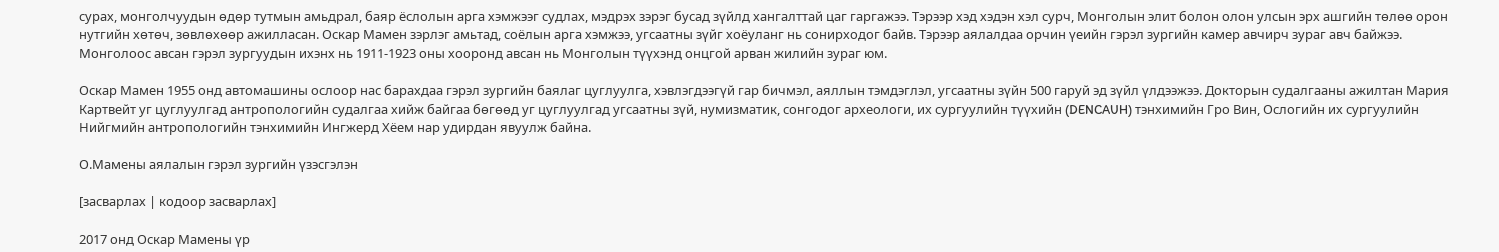сурах, монголчуудын өдөр тутмын амьдрал, баяр ёслолын арга хэмжээг судлах, мэдрэх зэрэг бусад зүйлд хангалттай цаг гаргажээ. Тэрээр хэд хэдэн хэл сурч, Монголын элит болон олон улсын эрх ашгийн төлөө орон нутгийн хөтөч, зөвлөхөөр ажилласан. Оскар Мамен зэрлэг амьтад, соёлын арга хэмжээ, угсаатны зүйг хоёуланг нь сонирходог байв. Тэрээр аялалдаа орчин үеийн гэрэл зургийн камер авчирч зураг авч байжээ. Монголоос авсан гэрэл зургуудын ихэнх нь 1911-1923 оны хооронд авсан нь Монголын түүхэнд онцгой арван жилийн зураг юм.

Оскар Мамен 1955 онд автомашины ослоор нас барахдаа гэрэл зургийн баялаг цуглуулга, хэвлэгдээгүй гар бичмэл, аяллын тэмдэглэл, угсаатны зүйн 500 гаруй эд зүйл үлдээжээ. Докторын судалгааны ажилтан Мария Картвейт уг цуглуулгад антропологийн судалгаа хийж байгаа бөгөөд уг цуглуулгад угсаатны зүй, нумизматик, сонгодог археологи, их сургуулийн түүхийн (DENCAUH) тэнхимийн Гро Вин, Ослогийн их сургуулийн Нийгмийн антропологийн тэнхимийн Ингжерд Хёем нар удирдан явуулж байна.

О.Мамены аялалын гэрэл зургийн үзэсгэлэн

[засварлах | кодоор засварлах]

2017 онд Оскар Мамены үр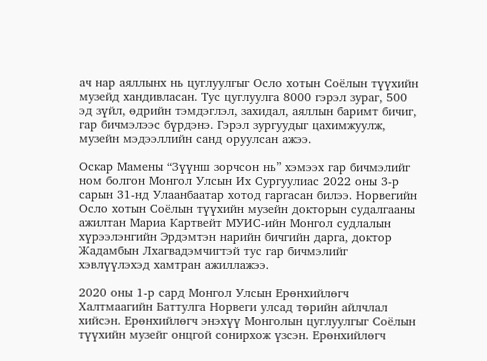ач нар аяллынх нь цуглуулгыг Осло хотын Соёлын түүхийн музейд хандивласан. Тус цуглуулга 8000 гэрэл зураг, 500 эд зүйл, өдрийн тэмдэглэл, захидал, аяллын баримт бичиг, гар бичмэлээс бүрдэнэ. Гэрэл зургуудыг цахимжуулж, музейн мэдээллийн санд оруулсан ажээ.

Оскар Мамены “Зүүнш зорчсон нь” хэмээх гар бичмэлийг ном болгон Монгол Улсын Их Сургуулиас 2022 оны 3-р сарын 31-нд Улаанбаатар хотод гаргасан билээ. Норвегийн Осло хотын Соёлын түүхийн музейн докторын судалгааны ажилтан Мариа Картвейт МУИС-ийн Монгол судлалын хүрээлэнгийн Эрдэмтэн нарийн бичгийн дарга, доктор Жадамбын Лхагвадэмчигтэй тус гар бичмэлийг хэвлүүлэхэд хамтран ажиллажээ.

2020 оны 1-р сард Монгол Улсын Ерөнхийлөгч Халтмаагийн Баттулга Норвеги улсад төрийн айлчлал хийсэн. Ерөнхийлөгч энэхүү Монголын цуглуулгыг Соёлын түүхийн музейг онцгой сонирхож үзсэн. Ерөнхийлөгч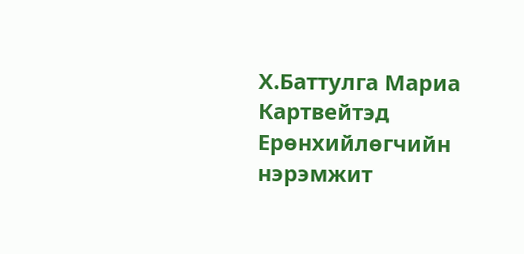Х.Баттулга Мариа Картвейтэд Ерөнхийлөгчийн нэрэмжит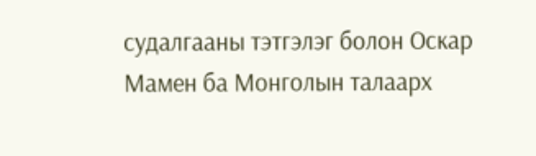судалгааны тэтгэлэг болон Оскар Мамен ба Монголын талаарх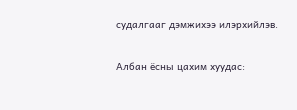судалгааг дэмжихээ илэрхийлэв.

Албан ёсны цахим хуудас: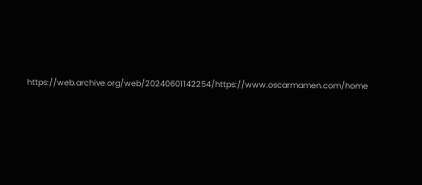https://web.archive.org/web/20240601142254/https://www.oscarmamen.com/home